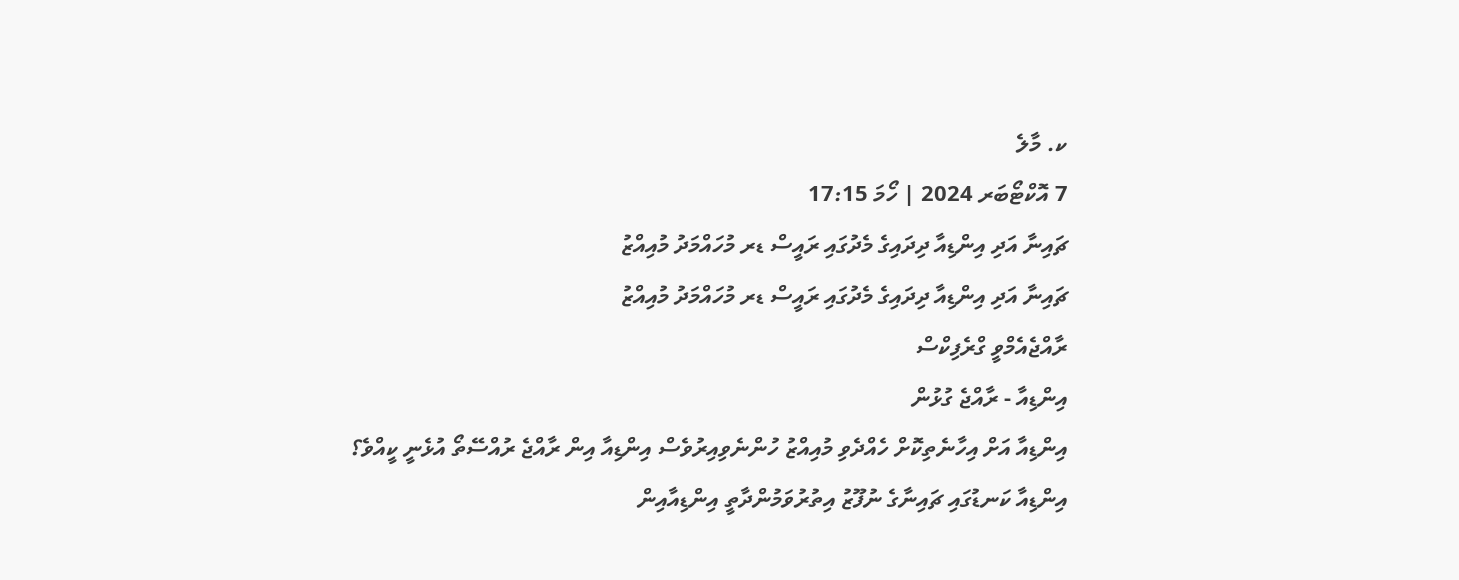ކ. މާލެ
7 އޮކްޓޯބަރ 2024 | ހޯމަ 17:15
ޗައިނާ އަދި އިންޑިއާ ދިދައިގެ މެދުގައި ރައީސް ޑރ މުހައްމަދު މުއިއްޒު
ޗައިނާ އަދި އިންޑިއާ ދިދައިގެ މެދުގައި ރައީސް ޑރ މުހައްމަދު މުއިއްޒު
ރާއްޖެއެމްވީ ގްރެފިކްސް
އިންޑިއާ - ރާއްޖެ ގުޅުން
އިންޑިއާ އަށް އިހާނެތިކޮށް ހެއްދެވި މުއިއްޒު ހުންނެވިއިރުވެސް އިންޑިއާ އިން ރާއްޖެ ރުއްސޭތޯ އުޅެނީ ކީއްވެ؟
އިންޑިއާ ކަނޑުގައި ޗައިނާގެ ނުފޫޒު އިތުރުވަމުންދާތީ އިންޑިއާއިން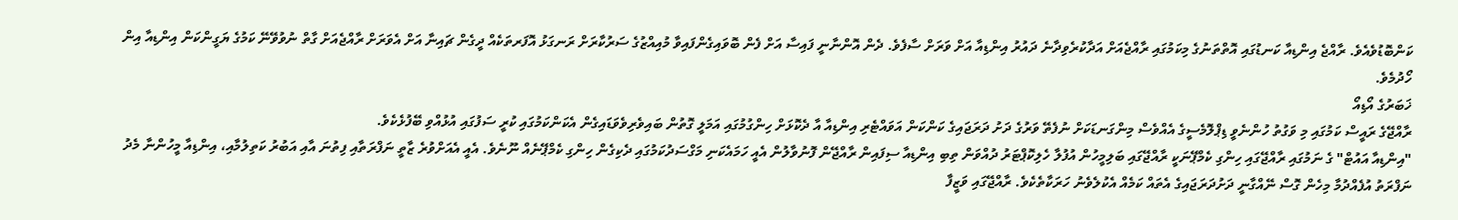ކަންބޮޑުވެއެވެ. ރާއްޖެ އިންޑިއާ ކަނޑުގައި އޮތްތަނުގެ މިކަމުގައި ރާއްޖެއަށް އަދާކުރެވިދާނެ ދައުރު އިންޑިއާ އަށް ވަރަށް ސާފެވެ. ދެން އޮންނާނީ ފައިސާ އަށް ފެން ބޮވައިގެންފައިވާ މުއިއްޒުގެ ސަރުކާރަށް ރަނގަޅު އޮފަރތަކެއް ދީގެން ޗައިނާ އަށް އެވަރަށް ރާއްޖެއަށް ގާތް ނުވުވޭނޭ ކަމުގެ ޔަގީންކަން އިންޑިއާ އިން ހޯދުމެވެ.
ޚަބަރުގެ އޯޑިއޯ
ރާއްޖޭގެ ރައީސް ކަމުގައި މި ވަގުތު ހުންނެވީ ޑިޕްލޮމެސީގެ އެއްވެސް މިންގަނޑަކަށް ނުފެތޭ ވަރުގެ ދަށު ދަރަޖައިގެ ކަންކަން އަވައްޓެރި އިންޑިއާ އާ ދެކޮޅަށް ހިންގުމުގައި އަމަލީ ގޮތުން ބައިވެރިވެވަޑައިގެން އެކަންކަމުގައި ކުރީ ސަފުގައި އުޅުއްވި ބޭފުޅެކެވެ.
"އިންޑިއާ އައުޓް" ގެ ނަމުގައި ރާއްޖޭގައި ހިންގި ކެމްޕޭނަކީ ރާއްޖޭގައި ބަލިމީހުން އުފުލާ ހެލިކޮޕްޓަރު ދުއްވަން ތިބި އިންޑިއާ ސިފައިން ރާއްޖޭން ފޮނުވާލުން އެއީ ހަމައެކަނި މަގްސަދުކަމުގައި ދެކިގެން ހިންގި ކެމްޕޭނެއް ނޫނެވެ. އެއީ އެއަށްވުރެ ޒާތީ ނަފްރަތާއި ފިތުނަ އާއި އަބުރު ކަތިލުމާއި، އިންޑިއާ މީހުންނާ މެދު ނަފްރަތު އުފެއްދުމާ މިހެން ގޮސް ނޭއްގާނީ ދަށުދަރަޖައިގެ އެތައް ކަމެއް އެކުލެވެނު ހަރަކާތެކެވެ. ރާއްޖޭގައި ވަޒީފާ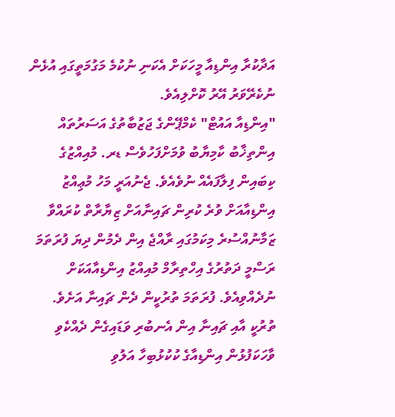އަދާކުރާ އިންޑިއާ މީހަކަށް އެކަނި ނުކުމެ މަގުމަތީގައި އުޅެން ނުކެރޭވަރު އޭރު ކޮށްލިއެވެ.
"އިންޑިއާ އައުޓް" ކެމްޕޭންގެ ޖަޒުބާތުގެ އަސަރުތައް އިންތިޚާބު ކާމިޔާބު ވުމަށްފަހުވެސް ޑރ. މުއިއްޒުގެ ކިބައިން ފިލާފައެއް ނުވެއެވެ. ޖެނުއަރީ މަހު މުޢިއްޒު އިންޑިއާއަށް ވުރެ ކުރިން ޗައިނާއަށް ޒިޔާރާތް ކުރައްވާ ޒަމާނުއްސުރެ މިކަމުގައި ރާއްޖެ އިން ދެމުން ދިޔަ ފުރަތަމަ ރަސްމީ ދަތުރުގެ އިހްތިރާމް މުއިއްޒު އިންޑިއާއަކަށް ނުދެއްވިއެވެ. ފުރަތަމަ ތުރުކީން ދެން ޗައިނާ އަށެވެ. ތުރުކީ އާއި ޗައިނާ އިން އެނބުރި ވަޑައިގެން ދެއްކެވި ވާހަކަފުޅުން އިންޑިއާގެ ކުކުޅުބިހާ އަލުވި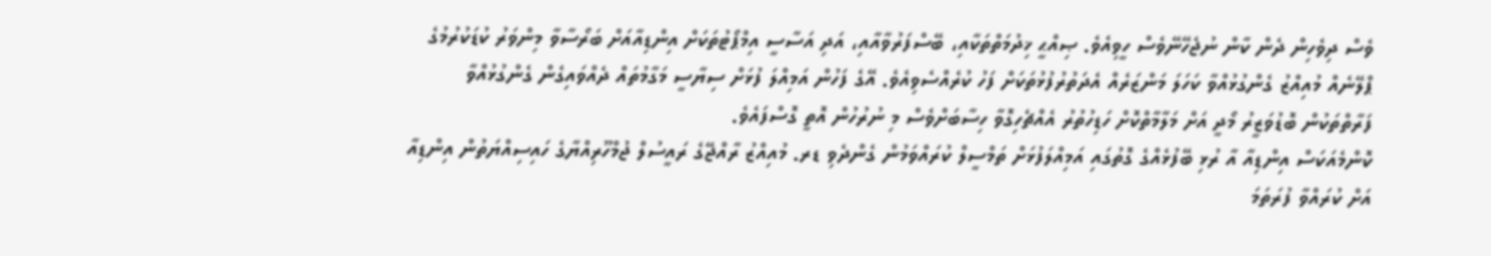ވެސް ދިވެހިން ދެން ކާން ނުޖެހޭނޭވެސް ހީވިއެވެ. ޞިއްޙީ ޚިދުމަތްތަކާއި، ބޭސްފަރުވާއާއި، އަދި އަސާސީ އިމްޕޯޓުތަކަށް އިންޑިއާއަށް ބަރޯސާވާ މިންވަރު ކުޑަކުރުމުގެ ޕްލޭނެއް މުއިއްޒު ގެންގުޅުއްވާ ކަހަލަ މަންޒަރެއް އެދަތުރުފުޅުތަކަށް ފަހު ކުރެއްސެވިއެވެ. އޭގެ ފަހުން އަމިއްލަ ފުޅަށް ސިޔާސީ މަގާމުތައް ދެއްވައިގެން ގެންގުޅުއްވާ ފަރާތްތަކުން ބޮޑުވަޒީރު މޯދީ އަށް މަލާމާތްކޮށް ހަޑިހުތުރު އެއްޗެހިގޮވާ ހިސާބަށްވެސް މި ނުރުހުން އޮތީ ގޮސްފައެވެ.
ކޮންމެއަކަސް އިންޑިއާ އާ ރުޅި ބޭފުޅެއްގެ ގޮތުގައި އަމިއްލަފުޅަށް ތަމްސީލް ކުރައްވަމުން ގެންދެވި ޑރ. މުއިއްޒު ރާއްޖޭގެ ރައީސުލް ޖުމްހޫރިއްޔާގެ ހައިސިއްޔަތުން އިންޑިއާ އަށް ކުރައްވާ ފުރަތަމަ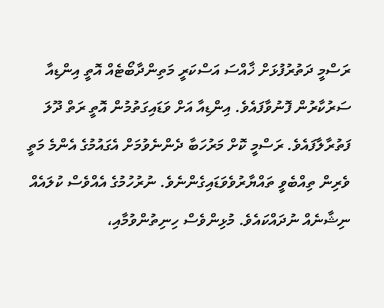ރަސްމީ ދަތުރުފުޅަށް ޚާއްސަ އަސްކަރީ މަތިންދާބޯޓެއް އޮތީ އިންޑިއާ ސަރުކާރުން ފޮނުވާފައެވެ. އިންޑިއާ އަށް ވަޑައިގަތުމުން އޮތީ ރަތް ދޫލަ ފަތުރާލާފައެވެ. ރަސްމީ ކޮށް މަރުހަބާ ދެންނެވުމަށް އެގައުމުގެ އެންމެ މަތީ ވެރިން ތިއްބެވީ ތައްޔާރުވެވަޑައިގެންނެވެ. ނުރުހުމުގެ އެއްވެސް ކުލައެއް ނިޝާނެއް ނުދައްކައެވެ. މުޅިންވެސް ހިނިތުންވުމާއި،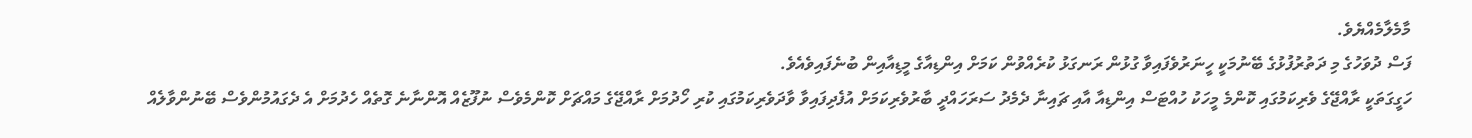މާމެލާމެއްޔެވެ.
ފަސް ދުވަހުގެ މި ދަތުރުފުޅުގެ ބޭނުމަކީ ހީނަރުވެފައިވާ ގުޅުން ރަނގަޅު ކުރެއްވުން ކަމަށް އިންޑިއާގެ މީޑިއާއިން ބުނެފައިވެއެވެ.
ހަގީގަތަކީ ރާއްޖޭގެ ވެރިކަމުގައި ކޮންމެ މީހަކު ހުއްޓަސް އިންޑިއާ އާއި ޗައިނާ ދެމެދު ސަރަހައްދީ ބާރުވެރިކަމަށް އުފެދިފައިވާ ވާދަވެރިކަމުގައި ކުރި ހޯދުމަށް ރާއްޖޭގެ މައްޗަށް ކޮންމެވެސް ނުފޫޒެއް އޮންނާނެ ގޮތެއް ހެދުމަށް އެ ދެގައުމުންވެސް ބޭނުންވާލެއް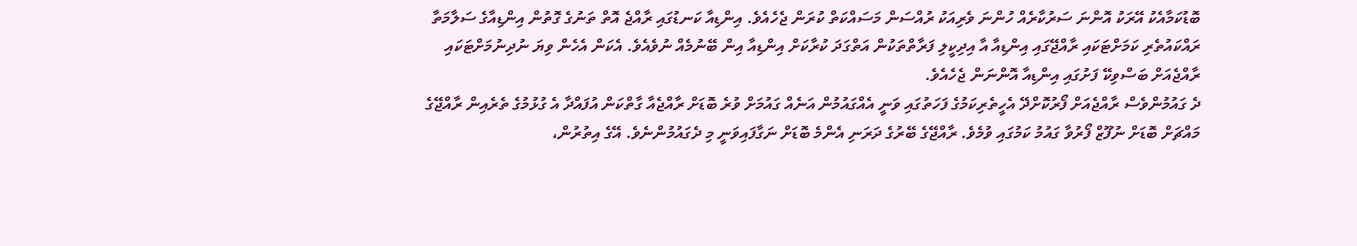ބޮޑުކަމާއެކު އޭރަކު އޮންނަ ސަރުކާރެއް ހުންނަ ވެރިއަކު ރުއްސަން މަސައްކަތް ކުރަން ޖެހެއެވެ. އިންޑިއާ ކަނޑުގައި ރާއްޖެ އޮތް ތަނުގެ ގޮތުން އިންޑިއާގެ ސަލާމަތާ ރައްކައުތެރި ކަމަށްޓަކައި ރާއްޖޭގައި އިންޑިއާ އާ އިދިކީލި ފަރާތްތަކުން އަތްގަދަ ކުރާކަށް އިންޑިއާ އިން ބޭނުމެއް ނުވެއެވެ. އެކަން އެހެން ވިޔަ ނުދިނުމަށްޓަކައި ރާއްޖެއަށް ބަސްވިކޭ ފަށުގައި އިންޑިއާ އޮންނަން ޖެހެއެވެ.
ދެ ގައުމުންވެސް ރާއްޖެއަށް ފޯރުކޮށްދޭ އެހީތެރިކަމުގެ ފަހަތުގައި ވަނީ އެއްގައުމުން އަނެއް ގައުމަށް ވުރެ ބޮޑަށް ރާއްޖެއާ ގާތްކަން އުފައްދާ އެ ގުޅުމުގެ ތެރެއިން ރާއްޖޭގެ މައްޗަށް ބޮޑަށް ނުފޫޒް ފޯރުވާ ގައުމު ކަމުގައި ވުމެވެ. ރާއްޖޭގެ ބޭރުގެ ދަރަނި އެންމެ ބޮޑަށް ނަގާފައިވަނީ މި ދެގައުމުންނެވެ. އޭގެ އިތުރުން،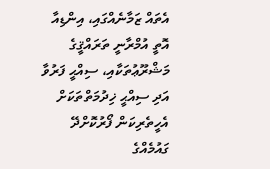އެތައް ޒަމާނެއްގައި، އިންޑިއާ އޮތީ އުމްރާނީ ތަރައްޤީގެ މަޝްރޫޢުތަކާއި، ސިއްޙީ ފަރުވާ އަދި ސިއްޙީ ޚިދުމަތްތަކަށް އެހީތެރިކަން ފޯރުކޮށްދޭ ގައުމެއްގެ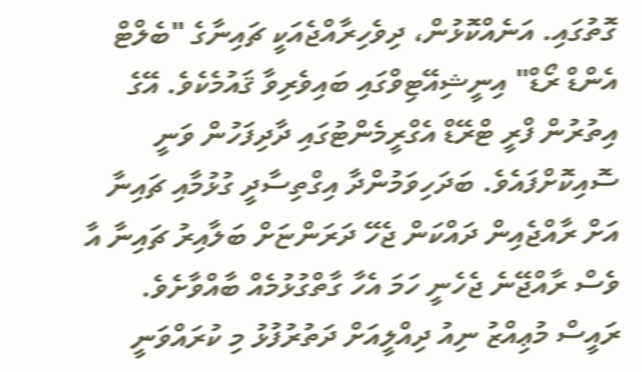ގޮތުގައި. އަނެއްކޮޅުން، ދިވެހިރާއްޖެއަކީ ޗައިނާގެ "ބެލްޓް އެންޑް ރޯޑް" އިނީޝިއޭޓިވްގައި ބައިވެރިވާ ޤައުމެކެވެ. އޭގެ އިތުރުން ފްރީ ޓްރޭޑް އެގްރީމެންޓުގައި ދާދިފަހުން ވަނީ ސޮއިކޮށްފައެވެ. ބަދަހިވަމުންދާ އިގްތިސާދީ ގުޅުމާއި ޗައިނާ އަށް ރާއްޖެއިން ދައްކަން ޖެހޭ ދަރަންޏަށް ބަލާއިރު ޗައިނާ އާ ވެސް ރާއްޖޭނެ ޖެހެނީ ހަމަ އެހާ ގާތްގުޅުމެއް ބާއްވާށެވެ.
ރައީސް މުޢިއްޒު ނިއު ދިއްލީއަށް ދަތުރުފުޅު މި ކުރައްވަނީ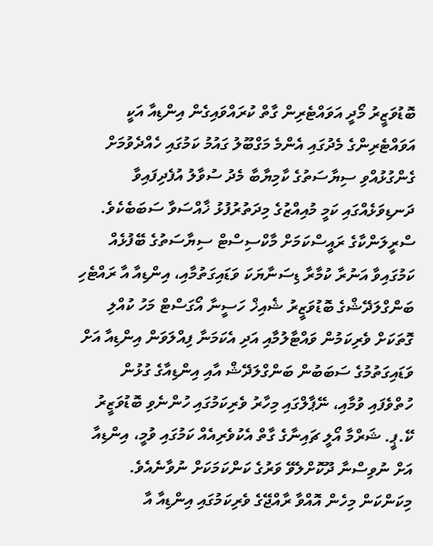ބޮޑުވަޒީރު މޯދީ އަވައްޓެރިން ގާތް ކުރައްވައިގެން އިންޑިއާ އަކީ އަވައްޓެރިންގެ މެދުގައި އެންމެ މަގްބޫލު ގައުމު ކަމުގައި ހެއްދެވުމަށް ގެންގުޅުއްވި ސިޔާސަތުގެ ކާމިޔާބާ މެދު ސުވާލު އުފެދިފައިވާ ދަނޑިވަޅެއްގައި ކަމީ މުއިއްޒުގެ މިދަތުރުފުޅު ޚާއްސަވާ ސަބަބެކެވެ.
ސްރީލަންކާގެ ރައީސްކަމަށް މާކްސިސްޓް ސިޔާސަތުގެ ބޭފުޅެއް ކަމުގައިވާ އަނުރާ ކުމާރާ ޑިސަނާޔަކަ ވަޑައިގަތުމާއި، އިންޑިއާ އާ ރައްޓެހި ބަންގްލަދޭޝްގެ ބޮޑުވަޒީރު ޝެއިޚް ހަސީނާ އޯގަސްޓް މަހު ކުއްލި ގޮތަކަށް ވެރިކަމުން ވައްޓާލުމާއި އަދި އެކަމަނާ ފިއްލަވަން އިންޑިއާ އަށް ވަޑައިގަތުމުގެ ސަބަބުން ބަންގްލަދޭޝް އާއި އިންޑިއާގެ ގުޅުން ހުތްވެފައި ވުމާއި، ނޭޕާލްގައި މިހާރު ވެރިކަމުގައި ހުންނެވި ބޮޑުވަޒީރު ކޭ.ޕީ. ޝަރްމާ އޯލީ ޗައިނާގެ ގާތް އެކުވެރިއެއް ކަމުގައި ވުމީ، އިންޑިއާ އަށް ނުވިސްނާ ދޫކޮށްލެވޭ ވަރުގެ ކަންކަމަކަށް ނުވާނެއެވެ. މިކަންކަން މިހެން އޮއްވާ ރާއްޖޭގެ ވެރިކަމުގައި އިންޑިއާ އާ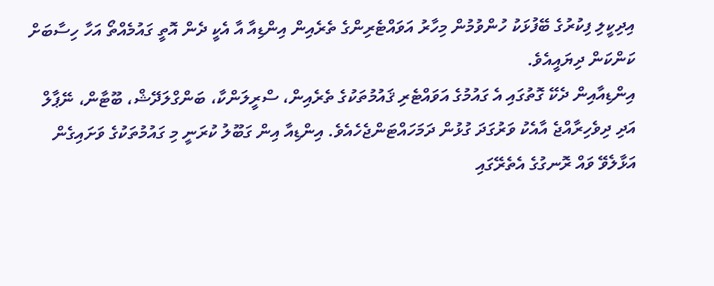އިދިކީލި ފިކުރުގެ ބޭފުޅަކު ހުންވުމުން މިހާރު އަވައްޓެރިންގެ ތެރެއިން އިންޑިއާ އާ އެކީ ދެން އޮތީ ގައުމެއްތޯ އަހާ ހިސާބަށް ކަންކަން ދިޔައީއެވެ.
އިންޑިއާއިން ދެކޭ ގޮތުގައި އެ ގައުމުގެ އަވައްޓެރި ޤައުމުތަކުގެ ތެރެއިން، ސްރީލަންކާ، ބަންގްލަދޭޝް، ބޫޓާން، ނޭޕާލް އަދި ދިވެހިރާއްޖެ އާއެކު ވަރުގަދަ ގުޅުން ދަމަހައްޓަންޖެހެއެވެ. އިންޑިއާ އިން ގަބޫލު ކުރަނީ މި ގައުމުތަކުގެ ވަށައިގެން އަޅާލެވޭ ވައް ރޮނގުގެ އެތެރޭގައި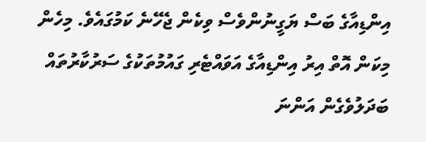އިންޑިއާގެ ބަސް ޔަގީނުންވެސް ވިކެން ޖެހޭނެ ކަމުގައެވެ. މިހެން މިކަން އޮތް އިރު އިންޑިއާގެ އަވައްޓެރި ގައުމުތަކުގެ ސަރުކާރުތައް ބަދަލުވެގެން އަންނަ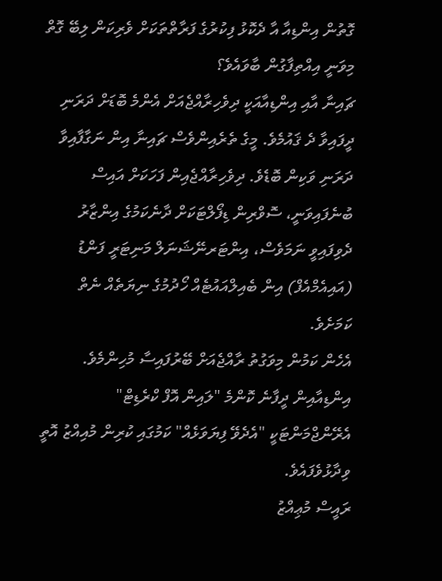ގޮތުން އިންޑިއާ އާ ދެކޮޅު ފިކުރުގެ ފަރާތްތަކަށް ވެރިކަން ލިބޭ ގޮތް މިވަނީ އިއްތިފާގުން ބާވައެވެ؟
ޗައިނާ އާއި އިންޑިއާއަކީ ދިވެހިރާއްޖެއަށް އެންމެ ބޮޑަށް ދަރަނި ދީފައިވާ ދެ ޤައުމެވެ. މީގެ ތެރެއިންވެސް ޗައިނާ އިން ނަގާފާއިވާ ދަރަނި ވަކިން ބޮޑެވެ. ދިވެހިރާއްޖެއިން ފަހަކަށް އައިސް ބުނެފައިވަނީ، ސޮވްރިން ޑިފޯލްޓަކަށް ދާނެކަމުގެ އިންޒާރު ދެވިފައިވީ ނަމަވެސް، އިންޓަރނޭޝަނަލް މަނިޓަރީ ފަންޑު (އައިއެމްއެފް) އިން ބެއިލްއައުޓެއް ހޯދުމުގެ ނިޔަތެއް ނެތް ކަމަށެވެ.
އެހެން ކަމުން މިވަގުތު ރާއްޖެއަށް ބޭރުފައިސާ މުހިންމެވެ. އިންޑިއާއިން ދީފާނެ ކޮންމެ "ލައިން އޮފް ކްރެޑިޓް" އެރޭންޖްމަންޓަކީ "އެދެވޭ ފިޔަވަޅެއް" ކަމުގައި ކުރިން މުއިއްޒު އޮތީ ވިދާޅުވެފައެވެ.
ރައީސް މުޢިއްޒު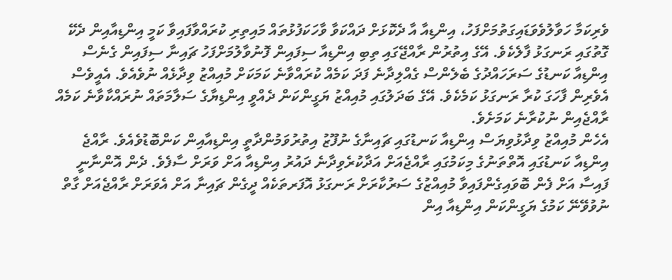ވެރިކަމާ ހަވާލުވެވަޑައިގަތުމަށްފަހު، އިންޑިއާ އާ ދެކޮޅަށް ދައްކަވާ ވާހަކަފުޅުތައް މައިތިރި ކުރައްވާފައިވާ ކަމީ އިންޑިއާއިން ދެކޭ ގޮތުގައި ރަނގަޅު ފާލެކެވެ. އޭގެ އިތުރުން ރާއްޖޭގައި ތިބި އިންޑިއާ ސިފައިން ފޮނުވާލުމަށްފަހު ޗައިނާ ސިފައިން ގެނެސް އިންޑިއާ ކަނޑުގެ ސަރަހައްދުގެ ބެލެންސް ގެއްލިދާނެ ފަދަ ކަމެއް ކުރައްވާނެ ކަމަކަށް މުއިއްޒު ވިދާޅެއް ނުވެއެވެ. އެއީވެސް އެވެރިން ފާހަގަ ކުރާ ރަނގަޅު ކަމެކެވެ. އޭގެ ބަދަލުގައި މުއިއްޒު ޔަގީންކަން ދެއްވީ އިންޑިޔާގެ ސަލާމަތައް ނުރައްކާވާނެ ކަމެއް ރާއްޖެއިން ނުކުރާނެ ކަމަށެވެ.
އެހެން މުއިއްޒު ވިދާޅުވިޔަސް އިންޑިއާ ކަނޑުގައި ޗައިނާގެ ނުފޫޒު އިތުރުވަމުންދާތީ އިންޑިއާއިން ކަންބޮޑުވެއެވެ. ރާއްޖެ އިންޑިއާ ކަނޑުގައި އޮތްތަނުގެ މިކަމުގައި ރާއްޖެއަށް އަދާކުރެވިދާނެ ދައުރު އިންޑިއާ އަށް ވަރަށް ސާފެވެ. ދެން އޮންނާނީ ފައިސާ އަށް ފެން ބޮވައިގެންފައިވާ މުއިއްޒުގެ ސަރުކާރަށް ރަނގަޅު އޮފަރތަކެއް ދީގެން ޗައިނާ އަށް އެވަރަށް ރާއްޖެއަށް ގާތް ނުވުވޭނޭ ކަމުގެ ޔަގީންކަން އިންޑިއާ އިން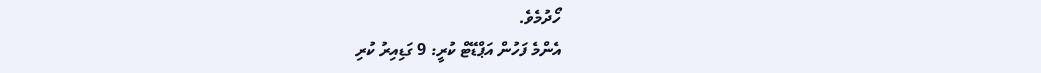ހޯދުމެވެ.
އެންމެ ފަހުން އަޕްޑޭޓް ކުރީ: 9 ގަޑިއިރު ކުރި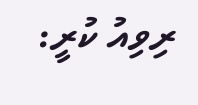ރިވިއު ކުރީ: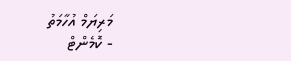މަރިޔަމް އުހާމަތު
- ކޮމެންޓް